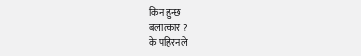किन हुन्छ
बलात्कार ?
के पहिरनले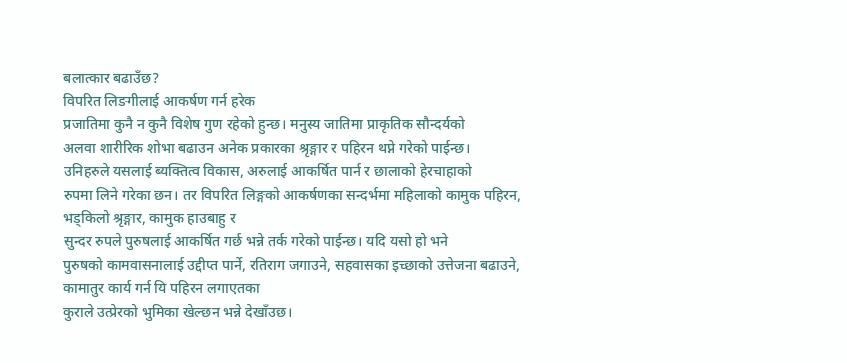बलात्कार बढाउँछ?
विपरित लिङगीलाई आकर्षण गर्न हरेक
प्रजातिमा कुनै न कुनै विशेष गुण रहेको हुन्छ। मनुस्य जातिमा प्राकृतिक सौन्दर्यको
अलवा शारीरिक शोभा बढाउन अनेक प्रकारका श्रृङ्गार र पहिरन थप्ने गरेको पाईन्छ।
उनिहरुले यसलाई ब्यक्तित्व विकास, अरुलाई आकर्षित पार्न र छालाको हेरचाहाको
रुपमा लिने गरेका छन। तर विपरित लिङ्गको आकर्षणका सन्दर्भमा महिलाको कामुक पहिरन, भड्किलो श्रृङ्गार, कामुक हाउबाहु र
सुन्दर रुपले पुरुषलाई आकर्षित गर्छ भन्ने तर्क गरेको पाईन्छ। यदि यसो हो भने
पुरुषको कामवासनालाई उद्दीप्त पार्ने, रतिराग जगाउने, सहवासका इच्छाको उत्तेजना बढाउने, कामातुर कार्य गर्न यि पहिरन लगाएतका
कुराले उत्प्रेरको भुमिका खेल्छन भन्ने देखाँउछ।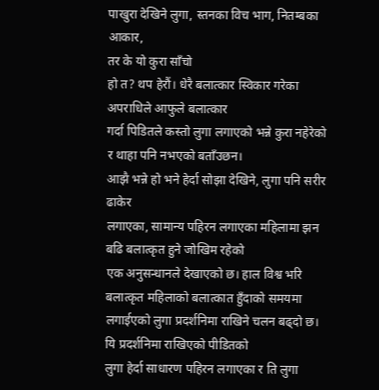पाखुरा देखिने लुगा, स्तनका विच भाग, नितम्बका आकार,
तर के यो कुरा साँचो
हो त? थप हेरौं। धेरै बलात्कार स्विकार गरेका अपराधिले आफुले बलात्कार
गर्दा पिडितले कस्तो लुगा लगाएको भन्ने कुरा नहेरेको र थाहा पनि नभएको बताँउछन।
आझै भन्ने हो भने हेर्दा सोझा देखिने, लुगा पनि सरीर ढाकेर
लगाएका, सामान्य पहिरन लगाएका महिलामा झन बढि बलात्कृत हुने जोखिम रहेको
एक अनुसन्धानले देखाएको छ। हाल विश्व भरि बलात्कृत महिलाको बलात्कात हुँदाको समयमा
लगाईएको लुगा प्रदर्शनिमा राखिने चलन बढ्दो छ। यि प्रदर्शनिमा राखिएको पीडितको
लुगा हेर्दा साधारण पहिरन लगाएका र ति लुगा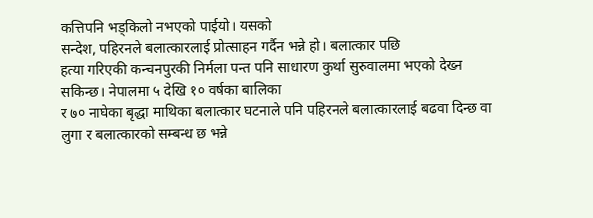कत्तिपनि भड्किलो नभएको पाईयो। यसको
सन्देश, पहिरनले बलात्कारलाई प्रोत्साहन गर्दैन भन्ने हो। बलात्कार पछि
हत्या गरिएकी कन्चनपुरकी निर्मला पन्त पनि साधारण कुर्था सुरुवालमा भएको देख्न
सकिन्छ। नेपालमा ५ देखि १० वर्षका बालिका
र ७० नाघेका बृद्धा माथिका बलात्कार घटनाले पनि पहिरनले बलात्कारलाई बढवा दिन्छ वा
लुगा र बलात्कारको सम्बन्ध छ भन्ने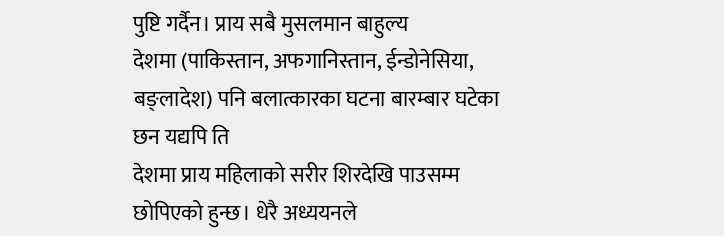पुष्टि गर्दैन। प्राय सबै मुसलमान बाहुल्य
देशमा (पाकिस्तान, अफगानिस्तान, ईन्डोनेसिया, बङ्लादेश) पनि बलात्कारका घटना बारम्बार घटेका छन यद्यपि ति
देशमा प्राय महिलाको सरीर शिरदेखि पाउसम्म छोपिएको हुन्छ। धेरै अध्ययनले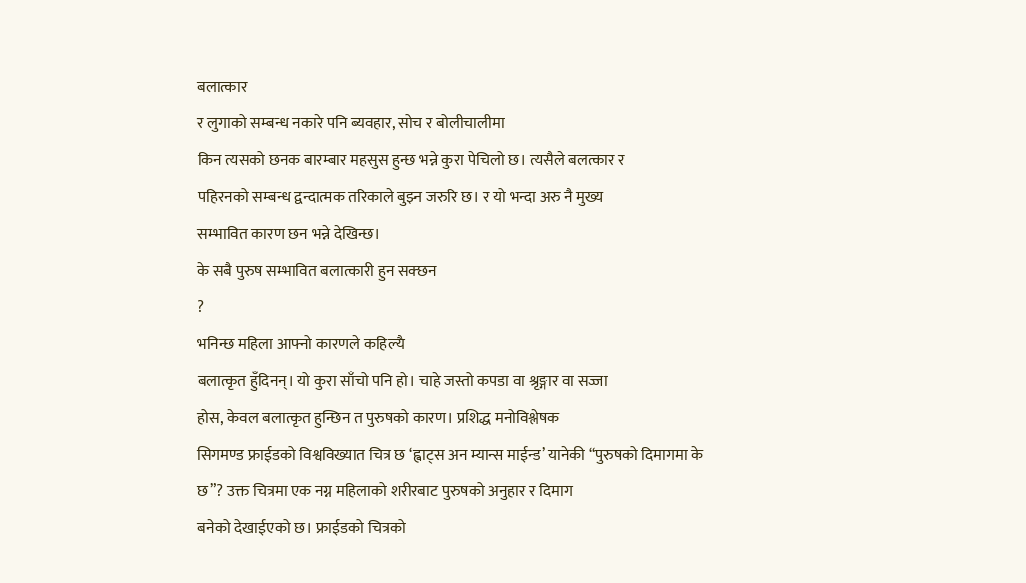बलात्कार
र लुगाको सम्बन्ध नकारे पनि ब्यवहार, सोच र बोलीचालीमा
किन त्यसको छनक बारम्बार महसुस हुन्छ भन्ने कुरा पेचिलो छ। त्यसैले बलत्कार र
पहिरनको सम्बन्ध द्वन्दात्मक तरिकाले बुझ्न जरुरि छ। र यो भन्दा अरु नै मुख्य
सम्भावित कारण छन भन्ने देखिन्छ।
के सबै पुरुष सम्भावित बलात्कारी हुन सक्छन
?
भनिन्छ महिला आफ्नो कारणले कहिल्यै
बलात्कृत हुँदिनन्। यो कुरा साँचो पनि हो। चाहे जस्तो कपडा वा श्रृङ्गार वा सज्जा
होस, केवल बलात्कृत हुन्छिन त पुरुषको कारण। प्रशिद्ध मनोविश्लेषक
सिगमण्ड फ्राईडको विश्वविख्यात चित्र छ ‘ह्वाट्स अन म्यान्स माईन्ड’ यानेकी “पुरुषको दिमागमा के छ”? उक्त चित्रमा एक नग्न महिलाको शरीरबाट पुरुषको अनुहार र दिमाग
बनेको देखाईएको छ। फ्राईडको चित्रको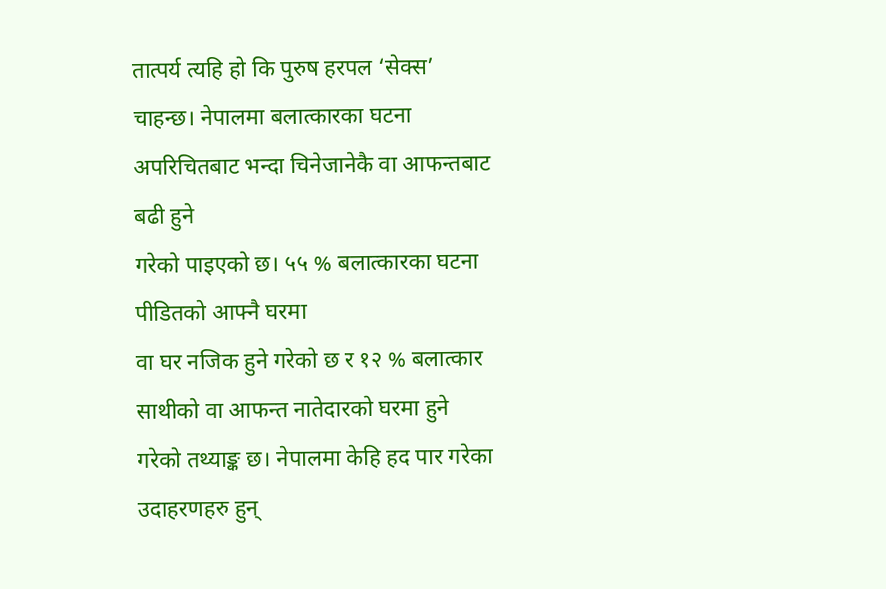तात्पर्य त्यहि हो कि पुरुष हरपल ‘सेक्स’
चाहन्छ। नेपालमा बलात्कारका घटना अपरिचितबाट भन्दा चिनेजानेकै वा आफन्तबाट बढी हुने
गरेको पाइएको छ। ५५ % बलात्कारका घटना पीडितको आफ्नै घरमा
वा घर नजिक हुने गरेको छ र १२ % बलात्कार साथीको वा आफन्त नातेदारको घरमा हुने
गरेको तथ्याङ्क छ। नेपालमा केहि हद पार गरेका उदाहरणहरु हुन्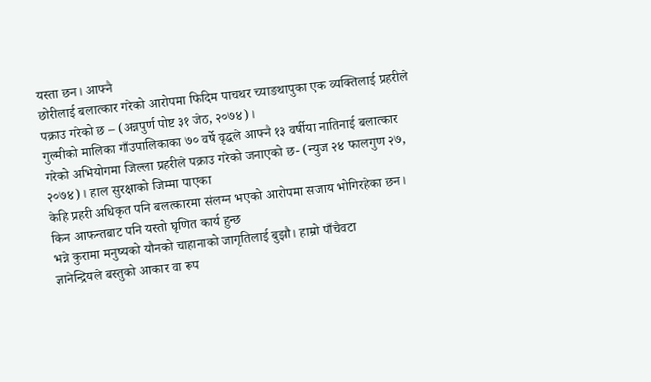यस्ता छन। आफ्नै
छोरीलाई बलात्कार गरेको आरोपमा फिदिम पाचथर च्याङथापुका एक व्यक्तिलाई प्रहरीले
पक्राउ गरेको छ – (अन्नपुर्ण पोष्ट ३१ जेठ, २०७४)।
गुल्मीको मालिका गाँउपालिकाका ७० वर्षे वृद्धले आफ्नै १३ वर्षीया नातिनाई बलात्कार
गरेको अभियोगमा जिल्ला प्रहरीले पक्राउ गरेको जनाएको छ- (न्युज २४ फालगुण २७, २०७४)। हाल सुरक्षाको जिम्मा पाएका
केहि प्रहरी अधिकृत पनि बलत्कारमा संलग्न भएको आरोपमा सजाय भोगिरहेका छन।
किन आफन्तबाट पनि यस्तो घृणित कार्य हुन्छ
भन्ने कुरामा मनुष्यको यौनको चाहानाको जागृतिलाई बुझौ। हाम्रो पाँचैवटा
ज्ञानेन्द्रियले बस्तुको आकार वा रूप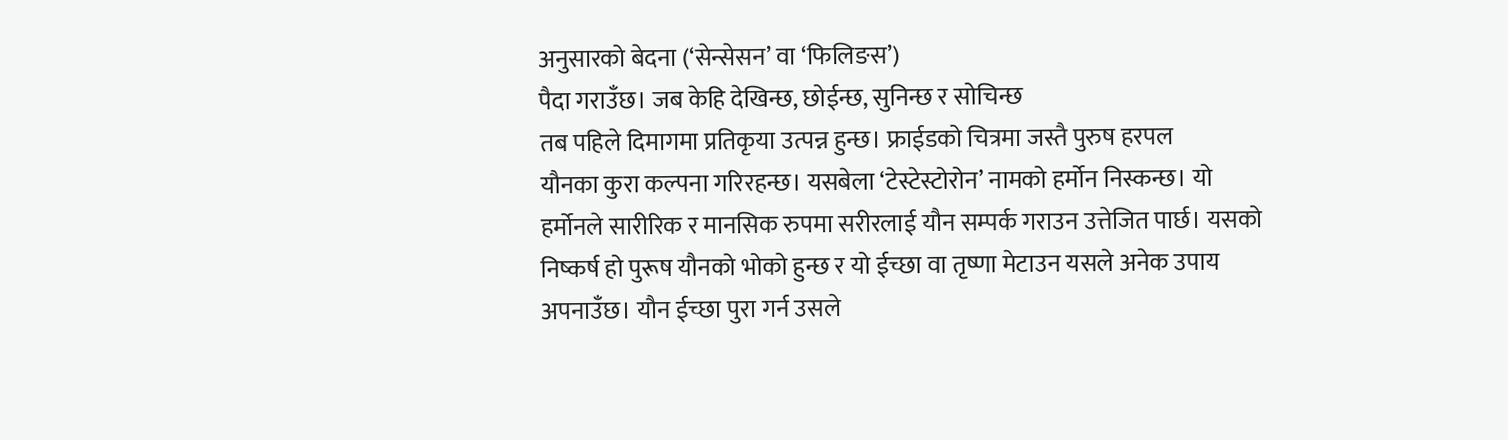अनुसारको बेदना (‘सेन्सेसन’ वा ‘फिलिङस’)
पैदा गराउँछ। जब केहि देखिन्छ, छोईन्छ, सुनिन्छ र सोचिन्छ
तब पहिले दिमागमा प्रतिकृया उत्पन्न हुन्छ। फ्राईडको चित्रमा जस्तै पुरुष हरपल
यौनका कुरा कल्पना गरिरहन्छ। यसबेला ‘टेस्टेस्टोरोन’ नामको हर्मोन निस्कन्छ। यो
हर्मोनले सारीरिक र मानसिक रुपमा सरीरलाई यौन सम्पर्क गराउन उत्तेजित पार्छ। यसको
निष्कर्ष हो पुरूष यौनको भोको हुन्छ र यो ईच्छा वा तृष्णा मेटाउन यसले अनेक उपाय
अपनाउँछ। यौन ईच्छा पुरा गर्न उसले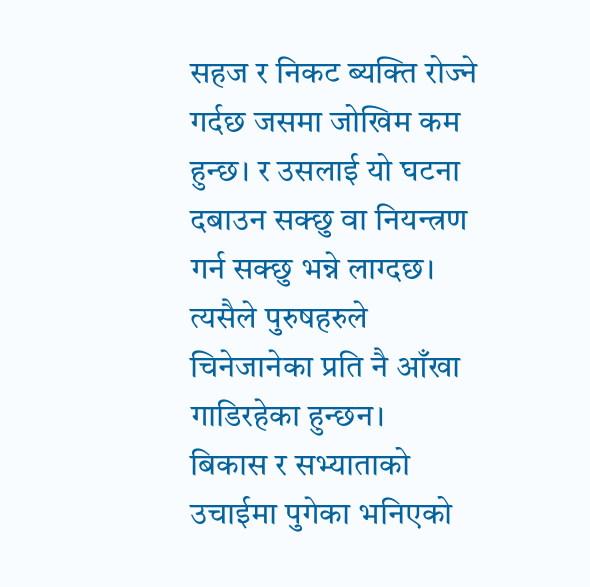सहज र निकट ब्यक्ति रोज्ने गर्दछ जसमा जोखिम कम
हुन्छ। र उसलाई यो घटना दबाउन सक्छु वा नियन्त्रण गर्न सक्छु भन्ने लाग्दछ।
त्यसैले पुरुषहरुले चिनेजानेका प्रति नै आँखा गाडिरहेका हुन्छन।
बिकास र सभ्याताको उचाईमा पुगेका भनिएको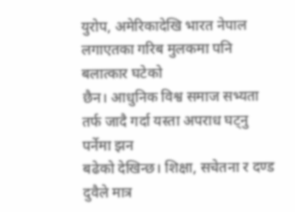युरोप, अमेरिकादेखि भारत नेपाल लगाएतका गरिब मुलकमा पनि बलात्कार घटेको
छैन। आधुनिक विश्व समाज सभ्यता तर्फ जादै गर्दा यस्ता अपराध घट्नु पर्नेमा झन
बढेको देखिन्छ। शिक्षा, सचेतना र दण्ड दुवैले मात्र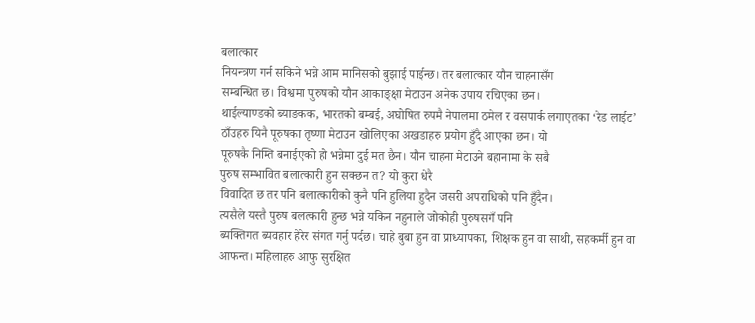बलात्कार
नियन्त्रण गर्न सकिने भन्ने आम मानिसको बुझाई पाईन्छ। तर बलात्कार यौन चाहनासँग
सम्बन्धित छ। विश्वमा पुरुषको यौन आकाङ्क्षा मेटाउन अनेक उपाय रचिएका छन।
थाईल्याण्डको ब्याङकक, भारतको बम्बई, अघोषित रुपमै नेपालमा ठमेल र वसपार्क लगाएतका ‘रेड लाईट’
ठाँउहरु यिनै पूरुषका तृष्णा मेटाउन खोलिएका अखडाहरु प्रयोग हुँदै आएका छन। यो
पूरुषकै निम्ति बनाईएको हो भन्नेमा दुई मत छैन। यौन चाहना मेटाउने बहानामा के सबै
पुरुष सम्भावित बलात्कारी हुन सक्छन त? यो कुरा धेरै
विवादित छ तर पनि बलात्कारीको कुनै पनि हुलिया हुदैन जसरी अपराधिको पनि हुँदैन।
त्यसैले यस्तै पुरुष बलत्कारी हुन्छ भन्ने यकिन नहुनाले जोकोही पुरुषसगँ पनि
ब्यक्तिगत ब्यवहार हेरेर संगत गर्नु पर्दछ। चाहे बुबा हुन वा प्राध्यापका, शिक्षक हुन वा साथी, सहकर्मी हुन वा
आफन्त। महिलाहरु आफु सुरक्षित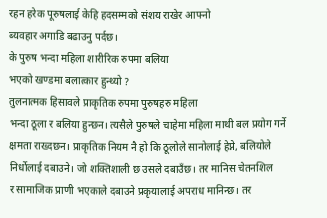रहन हरेक पूरुषलाई केहि हदसम्मको संशय राखेर आफ्नो
ब्यवहार अगाडि बढाउनु पर्दछ।
के पुरुष भन्दा महिला शारीरिक रुपमा बलिया
भएको खण्डमा बलात्कार हुन्थ्यो ?
तुलनात्मक हिसावले प्राकृतिक रुपमा पुरुषहरु महिला
भन्दा ठूला र बलिया हुन्छन। त्यसैले पुरुषले चाहेमा महिला माथी बल प्रयोग गर्ने
क्षमता राख्दछन। प्राकृतिक नियम नै हो कि ठूलोले सानोलाई हेप्ने, बलियोले निर्धोलाई दबाउने। जो शक्तिशाली छ उसले दबाउँछ। तर मानिस चेतनशिल
र सामाजिक प्राणी भएकाले दबाउने प्रकृयालाई अपराध मानिन्छ। तर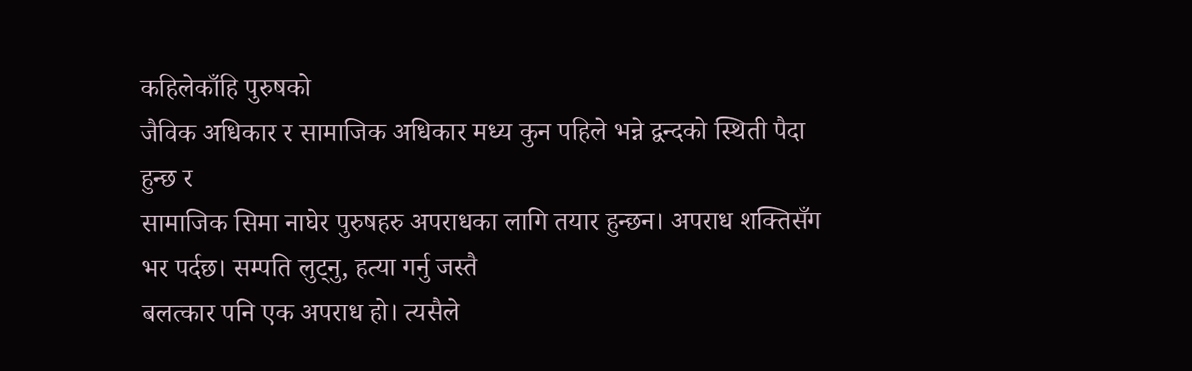कहिलेकाँहि पुरुषको
जैविक अधिकार र सामाजिक अधिकार मध्य कुन पहिले भन्ने द्वन्दको स्थिती पैदा हुन्छ र
सामाजिक सिमा नाघेर पुरुषहरु अपराधका लागि तयार हुन्छन। अपराध शक्तिसँग भर पर्दछ। सम्पति लुट्नु, हत्या गर्नु जस्तै
बलत्कार पनि एक अपराध हो। त्यसैले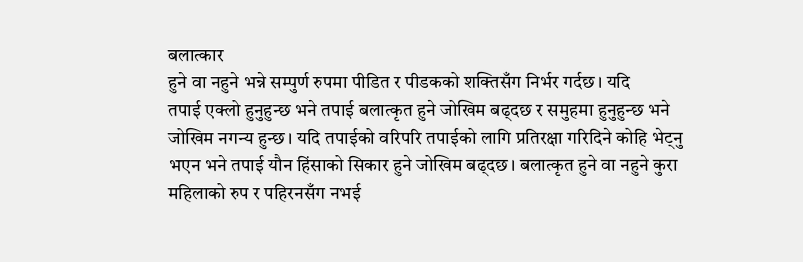बलात्कार
हुने वा नहुने भन्ने सम्पुर्ण रुपमा पीडित र पीडकको शक्तिसँग निर्भर गर्दछ। यदि
तपाई एक्लो हुनुहुन्छ भने तपाई बलात्कृत हुने जोखिम बढ्दछ र समुहमा हुनुहुन्छ भने
जोखिम नगन्य हुन्छ। यदि तपाईको वरिपरि तपाईको लागि प्रतिरक्षा गरिदिने कोहि भेट्नु
भएन भने तपाई यौन हिंसाको सिकार हुने जोखिम बढ्दछ। बलात्कृत हुने वा नहुने कुरा
महिलाको रुप र पहिरनसँग नभई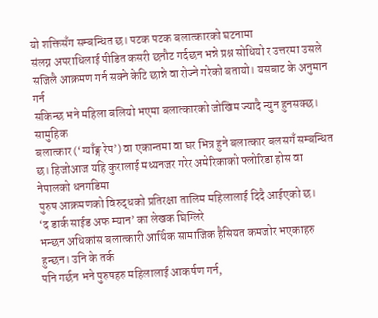यो शक्तिसँग सम्बन्धित छ। पटक पटक बलात्कारको घटनामा
संलग्न अपराधिलाई पीडित कसरी छनौट गर्दछन भन्ने प्रश्न सोधियो र उत्तरमा उसले
सजिलै आक्रमण गर्न सक्ने केटि छान्ने वा रोज्ने गरेको बतायो। यसबाट के अनुमान गर्न
सकिन्छ भने महिला बलियो भएमा बलात्कारको जोखिम ज्यादै न्युन हुनसक्छ। सामुहिक
बलात्कार (‘ग्याँङ्ग रेप’) वा एकान्तमा वा घर भित्र हुने बलात्कार बलसगँ सम्बन्धित
छ। हिजोआज यहि कुरालाई मध्यनजर गरेर अमेरिकाको फ्लोरिडा होस वा नेपालको धनगडिमा
पुरुष आक्रमणको विरुद्धको प्रतिरक्षा तालिम महिलालाई दिदै आईएको छ।
‘द डार्क साईड अफ म्यान’ का लेखक घिग्लिरे
भन्छन अधिकांस बलात्कारी आर्थिक सामाजिक हैसियत कमजोर भएकाहरु हुन्छन। उनि के तर्क
पनि गर्छन भने पुरुषहरु महिलालाई आकर्षण गर्न,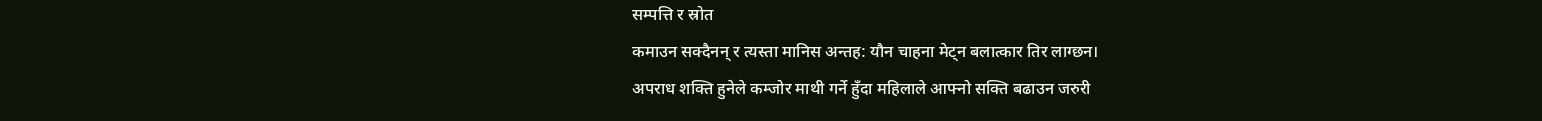सम्पत्ति र स्रोत
कमाउन सक्दैनन् र त्यस्ता मानिस अन्तह: यौन चाहना मेट्न बलात्कार तिर लाग्छन।
अपराध शक्ति हुनेले कम्जोर माथी गर्ने हुँदा महिलाले आफ्नो सक्ति बढाउन जरुरी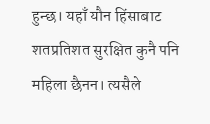हुन्छ। यहाँ यौन हिंसाबाट शतप्रतिशत सुरक्षित कुनै पनि महिला छैनन। त्यसैले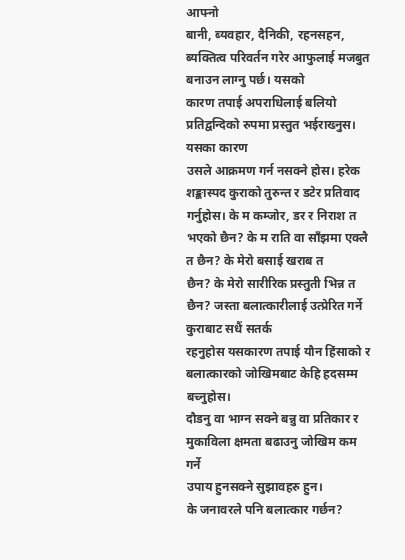आफ्नो
बानी, ब्यवहार, दैनिकी, रहनसहन, ब्यक्तित्व परिवर्तन गरेर आफुलाई मजबुत बनाउन लाग्नु पर्छ। यसको
कारण तपाई अपराधिलाई बलियो प्रतिद्वन्दिको रुपमा प्रस्तुत भईराख्नुस। यसका कारण
उसले आक्रमण गर्न नसक्ने होस। हरेक शङ्कास्पद कुराको तुरुन्त र डटेर प्रतिवाद
गर्नुहोस। के म कम्जोर, डर र निराश त भएको छैन? के म राति वा साँझमा एक्लै त छैन? के मेरो बसाई खराब त
छैन? के मेरो सारीरिक प्रस्तुती भिन्न त छैन? जस्ता बलात्कारीलाई उत्प्रेरित गर्ने कुराबाट सधैं सतर्क
रहनुहोस यसकारण तपाई यौन हिंसाको र बलात्कारको जोखिमबाट केहि हदसम्म बच्नुहोस।
दौडनु वा भाग्न सक्ने बन्नु वा प्रतिकार र मुकाविला क्षमता बढाउनु जोखिम कम गर्ने
उपाय हुनसक्ने सुझावहरु हुन।
के जनावरले पनि बलात्कार गर्छन?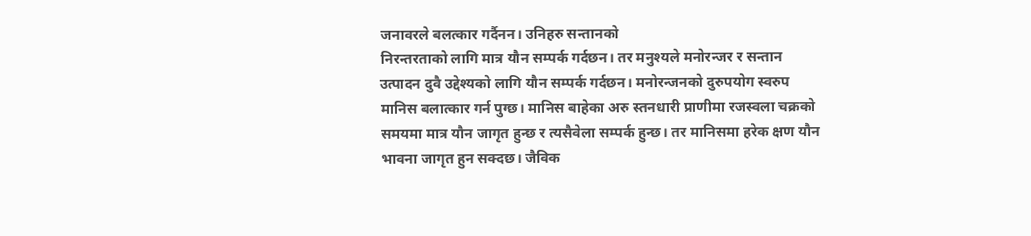जनावरले बलत्कार गर्दैनन। उनिहरु सन्तानको
निरन्तरताको लागि मात्र यौन सम्पर्क गर्दछन। तर मनुश्यले मनोरन्जर र सन्तान
उत्पादन दुवै उद्देश्यको लागि यौन सम्पर्क गर्दछन। मनोरन्जनको दुरुपयोग स्वरुप
मानिस बलात्कार गर्न पुग्छ। मानिस बाहेका अरु स्तनधारी प्राणीमा रजस्वला चक्रको
समयमा मात्र यौन जागृत हुन्छ र त्यसैवेला सम्पर्क हुन्छ। तर मानिसमा हरेक क्षण यौन
भावना जागृत हुन सक्दछ। जैविक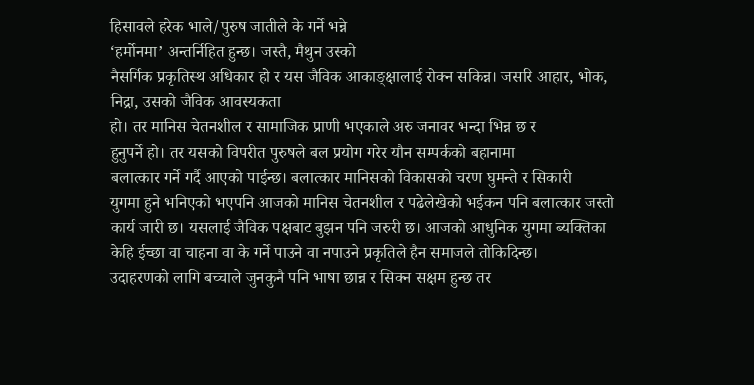हिसावले हरेक भाले/पुरुष जातीले के गर्ने भन्ने
‘हर्मोनमा’ अन्तर्निहित हुन्छ। जस्तै, मैथुन उस्को
नैसर्गिक प्रकृतिस्थ अधिकार हो र यस जैविक आकाङ्क्षालाई रोक्न सकिन्न। जसरि आहार, भोक, निद्रा, उसको जैविक आवस्यकता
हो। तर मानिस चेतनशील र सामाजिक प्राणी भएकाले अरु जनावर भन्दा भिन्न छ र
हुनुपर्ने हो। तर यसको विपरीत पुरुषले बल प्रयोग गरेर यौन सम्पर्कको बहानामा
बलात्कार गर्ने गर्दै आएको पाईन्छ। बलात्कार मानिसको विकासको चरण घुमन्ते र सिकारी
युगमा हुने भनिएको भएपनि आजको मानिस चेतनशील र पढेलेखेको भईकन पनि बलात्कार जस्तो
कार्य जारी छ। यसलाई जैविक पक्षबाट बुझन पनि जरुरी छ। आजको आधुनिक युगमा ब्यक्तिका
केहि ईच्छा वा चाहना वा के गर्ने पाउने वा नपाउने प्रकृतिले हैन समाजले तोकिदिन्छ।
उदाहरणको लागि बच्चाले जुनकुनै पनि भाषा छान्न र सिक्न सक्षम हुन्छ तर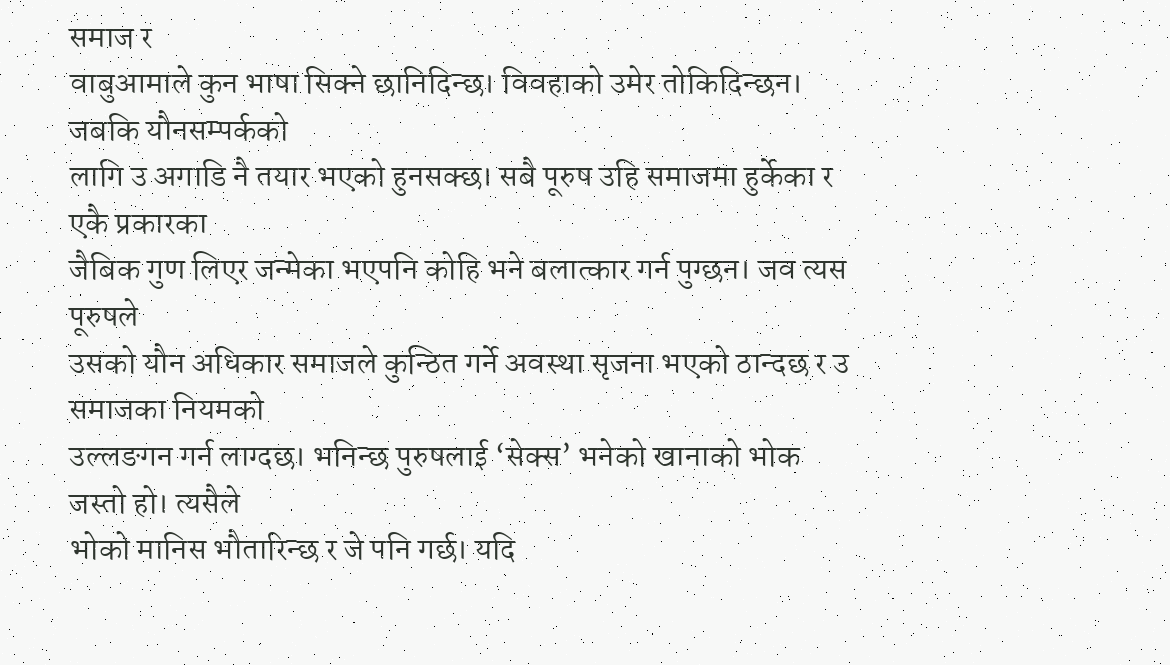समाज र
वाबुआमाले कुन भाषा सिक्ने छानिदिन्छ। विवहाको उमेर तोकिदिन्छन। जबकि यौनसम्पर्कको
लागि उ अगाडि नै तयार भएको हुनसक्छ। सबै पूरुष उहि समाजमा हुर्केका र एकै प्रकारका
जैबिक गुण लिएर जन्मेका भएपनि कोहि भने बलात्कार गर्न पुग्छन। जव त्यस पूरुषले
उसको यौन अधिकार समाजले कुन्ठित गर्ने अवस्था सृजना भएको ठान्दछ र उ समाजका नियमको
उल्लङगन गर्न लाग्दछ। भनिन्छ पुरुषलाई ‘सेक्स’ भनेको खानाको भोक जस्तो हो। त्यसैले
भोको मानिस भौतारिन्छ र जे पनि गर्छ। यदि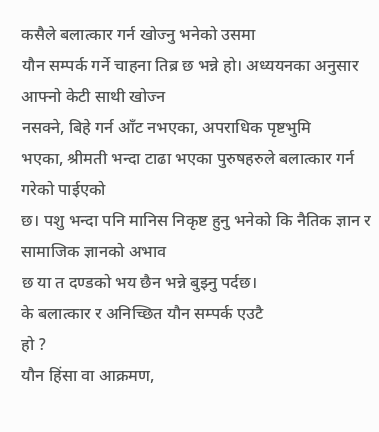कसैले बलात्कार गर्न खोज्नु भनेको उसमा
यौन सम्पर्क गर्ने चाहना तिब्र छ भन्ने हो। अध्ययनका अनुसार आफ्नो केटी साथी खोज्न
नसक्ने, बिहे गर्न आँट नभएका, अपराधिक पृष्टभुमि
भएका, श्रीमती भन्दा टाढा भएका पुरुषहरुले बलात्कार गर्न गरेको पाईएको
छ। पशु भन्दा पनि मानिस निकृष्ट हुनु भनेको कि नैतिक ज्ञान र सामाजिक ज्ञानको अभाव
छ या त दण्डको भय छैन भन्ने बुझ्नु पर्दछ।
के बलात्कार र अनिच्छित यौन सम्पर्क एउटै
हो ?
यौन हिंसा वा आक्रमण,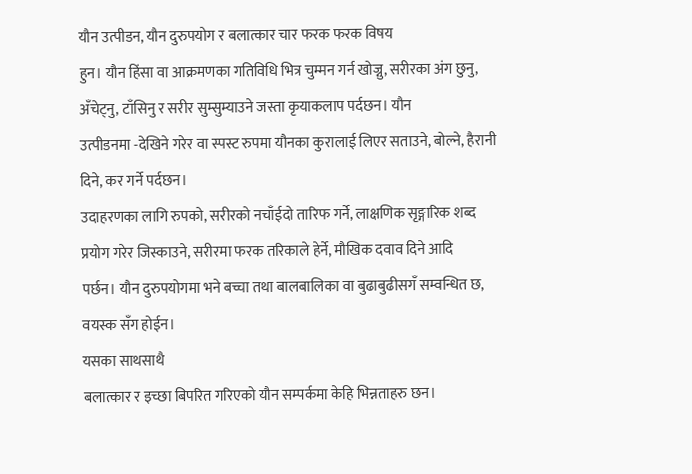यौन उत्पीडन, यौन दुरुपयोग र बलात्कार चार फरक फरक विषय
हुन। यौन हिंसा वा आक्रमणका गतिविधि भित्र चुम्मन गर्न खोज्नु, सरीरका अंग छुनु, अँचेट्नु, टाँसिनु र सरीर सुम्सुम्याउने जस्ता कृयाकलाप पर्दछन। यौन
उत्पीडनमा -देखिने गरेर वा स्पस्ट रुपमा यौनका कुरालाई लिएर सताउने, बोल्ने, हैरानी दिने, कर गर्ने पर्दछन।
उदाहरणका लागि रुपको, सरीरको नचाँईदो तारिफ गर्ने, लाक्षणिक सृङ्गारिक शब्द प्रयोग गरेर जिस्काउने, सरीरमा फरक तरिकाले हेर्ने, मौखिक दवाव दिने आदि
पर्छन। यौन दुरुपयोगमा भने बच्चा तथा बालबालिका वा बुढाबुढीसगँ सम्वन्धित छ, वयस्क सँग होईन।
यसका साथसाथै
बलात्कार र इच्छा बिपरित गरिएको यौन सम्पर्कमा केहि भिन्नताहरु छन।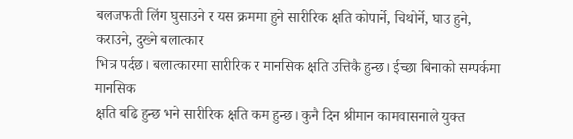बलजफती लिंग घुसाउने र यस क्रममा हुने सारीरिक क्षति कोपार्ने, चिथोर्ने, घाउ हुने, कराउने, दुख्ने बलात्कार
भित्र पर्दछ। बलात्कारमा सारीरिक र मानसिक क्षति उत्तिकै हुन्छ। ईच्छा बिनाको सम्पर्कमा मानसिक
क्षति बढि हुन्छ भने सारीरिक क्षति कम हुन्छ। कुनै दिन श्रीमान कामवासनाले युक्त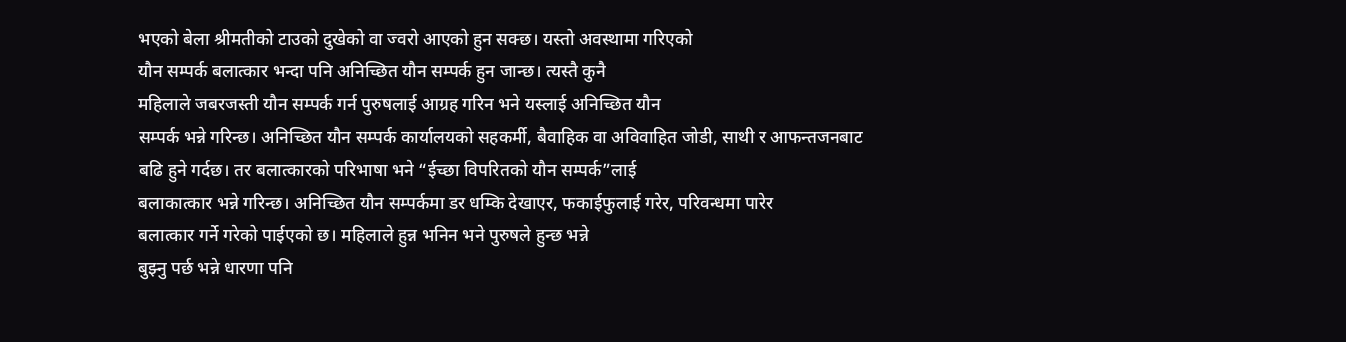भएको बेला श्रीमतीको टाउको दुखेको वा ज्वरो आएको हुन सक्छ। यस्तो अवस्थामा गरिएको
यौन सम्पर्क बलात्कार भन्दा पनि अनिच्छित यौन सम्पर्क हुन जान्छ। त्यस्तै कुनै
महिलाले जबरजस्ती यौन सम्पर्क गर्न पुरुषलाई आग्रह गरिन भने यस्लाई अनिच्छित यौन
सम्पर्क भन्ने गरिन्छ। अनिच्छित यौन सम्पर्क कार्यालयको सहकर्मी, बैवाहिक वा अविवाहित जोडी, साथी र आफन्तजनबाट
बढि हुने गर्दछ। तर बलात्कारको परिभाषा भने “ईच्छा विपरितको यौन सम्पर्क”लाई
बलाकात्कार भन्ने गरिन्छ। अनिच्छित यौन सम्पर्कमा डर धम्कि देखाएर, फकाईफुलाई गरेर, परिवन्धमा पारेर
बलात्कार गर्ने गरेको पाईएको छ। महिलाले हुन्न भनिन भने पुरुषले हुन्छ भन्ने
बुझ्नु पर्छ भन्ने धारणा पनि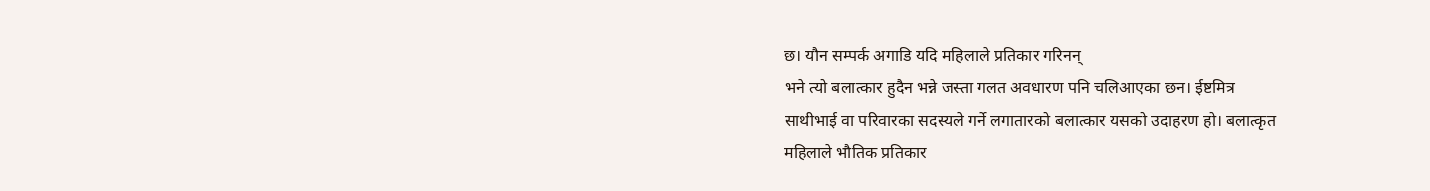छ। यौन सम्पर्क अगाडि यदि महिलाले प्रतिकार गरिनन्
भने त्यो बलात्कार हुदैन भन्ने जस्ता गलत अवधारण पनि चलिआएका छन। ईष्टमित्र
साथीभाई वा परिवारका सदस्यले गर्ने लगातारको बलात्कार यसको उदाहरण हो। बलात्कृत
महिलाले भौतिक प्रतिकार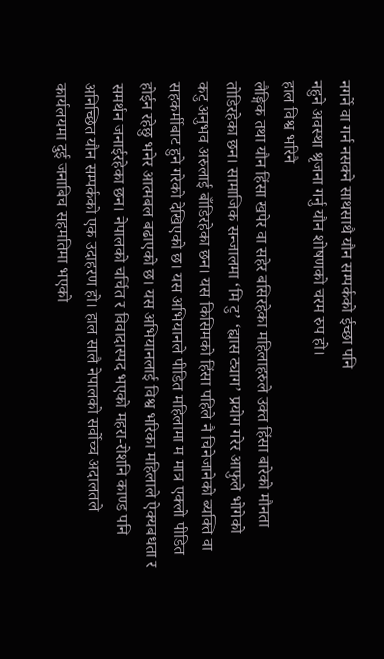नगर्ने वा गर्न नसक्ने साथसाथै यौन सम्पर्कको ईच्छा पनि
नहुने अवस्था श्रृजना गर्नु यौन शोषणको चरम रुप हो।
हाल विश्व भरिनै
लैङ्गिक तथा यौन हिंसा खपेर वा सहेर बसिरहेका महिलाहरुले उक्त हिंसा बारेको मौनता
तोडिरहेका छन। सामाजिक सन्जालमा ‘मि टु’ ‘ह्यास ट्याग’ प्रयोग गरेर आफुले भोगेको
कटु अनुभव अरुलाई बाँडिरहेका छन। यस किसिमको हिंसा पहिले नै चिनेजानेको ब्यक्ति वा
सहकर्मीबाट हुने गरेको देखिएको छ। यस अभियानले पीडित महिलामा म मात्र एक्लो पीडित
होईन रहेछु भनेर आत्मबल बढाएको छ। यस अभियानलाई विश्व भरिका महिलाले ऐक्यबधता र
समर्थन जनाईरहेका छन। नेपालको चर्चित र विवादास्पद भएको महरा-रोशनि काण्ड पनि
अनिच्छित यौन सम्पर्कको एक उदाहरण हो। हाल सालै नेपालको सर्वोच्च अदालतले
कार्यलयमा दुई जनाबिच सहमतिमा भएको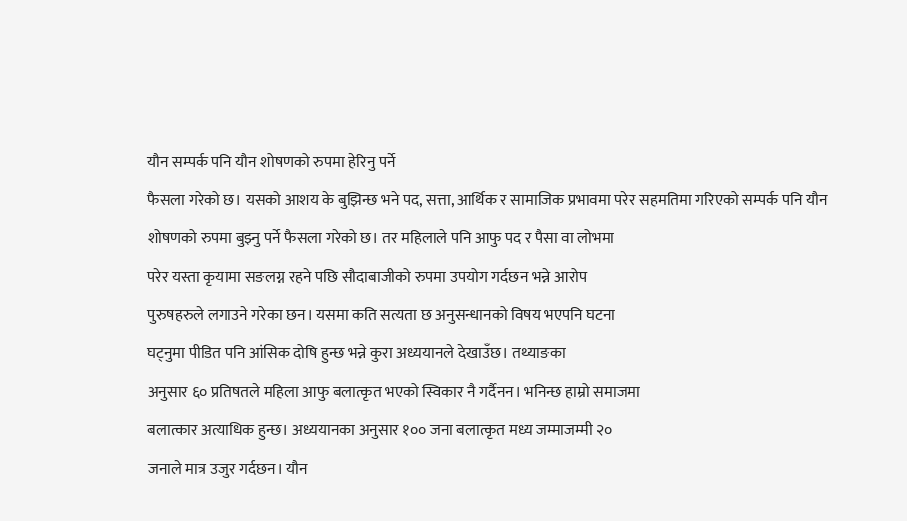यौन सम्पर्क पनि यौन शोषणको रुपमा हेरिनु पर्ने
फैसला गरेको छ। यसको आशय के बुझिन्छ भने पद, सत्ता, आर्थिक र सामाजिक प्रभावमा परेर सहमतिमा गरिएको सम्पर्क पनि यौन
शोषणको रुपमा बुझ्नु पर्ने फैसला गरेको छ। तर महिलाले पनि आफु पद र पैसा वा लोभमा
परेर यस्ता कृयामा सङलग्न रहने पछि सौदाबाजीको रुपमा उपयोग गर्दछन भन्ने आरोप
पुरुषहरुले लगाउने गरेका छन। यसमा कति सत्यता छ अनुसन्धानको विषय भएपनि घटना
घट्नुमा पीडित पनि आंसिक दोषि हुन्छ भन्ने कुरा अध्ययानले देखाउँछ। तथ्याङका
अनुसार ६० प्रतिषतले महिला आफु बलात्कृत भएको स्विकार नै गर्दैनन। भनिन्छ हाम्रो समाजमा
बलात्कार अत्याधिक हुन्छ। अध्ययानका अनुसार १०० जना बलात्कृत मध्य जम्माजम्मी २०
जनाले मात्र उजुर गर्दछन। यौन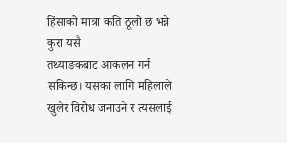हिंसाको मात्रा कति ठूलो छ भन्ने कुरा यसै
तथ्याङकबाट आकलन गर्न सकिन्छ। यसका लागि महिलाले खुलेर विरोध जनाउने र त्यसलाई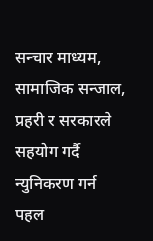सन्चार माध्यम,
सामाजिक सन्जाल, प्रहरी र सरकारले
सहयोग गर्दै न्युनिकरण गर्न पहल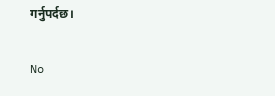गर्नुपर्दछ।

No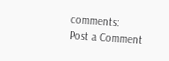comments:
Post a Comment